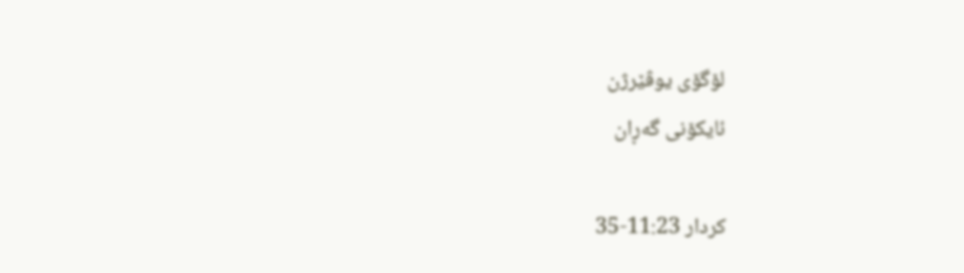لۆگۆی یوڤێرژن
ئایکۆنی گەڕان

کردار 11:23-35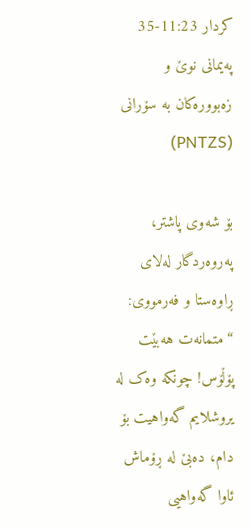کردار 11:23-35 پەیمانی نوێ و زەبوورەکان بە سۆرانی (PNTZS)

بۆ شه‌وی پاشتر، په‌روه‌ردگار له‌لای ڕاوه‌ستا و فه‌رمووی: “متمانه‌ت هه‌بێت پۆڵۆس! چونكه‌ وه‌ک له‌ یروشلایم گه‌واهیت بۆ دام، ده‌بێ له‌ ڕۆماش ئاوا گه‌واهیی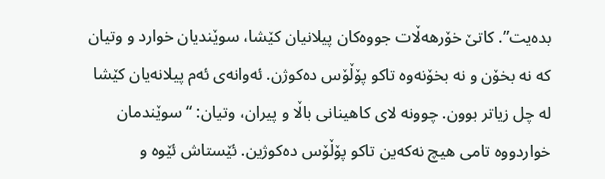بده‌یت”. كاتێ خۆرهه‌ڵات جووه‌كان پیلانیان كێشا، سوێندیان خوارد و وتیان كه‌ نه‌ بخۆن و نه‌ بخۆنه‌وه‌ تاكو پۆڵۆس ده‌كوژن. ئه‌وانه‌ی ئه‌م پیلانه‌یان كێشا له‌ چل زیاتر بوون. چوونه‌ لای كاهینانی باڵا و پیران، وتیان: “سوێندمان خواردووه‌ تامی هیچ نه‌كه‌ین تاكو پۆڵۆس ده‌كوژین. ئێستاش ئێوه‌ و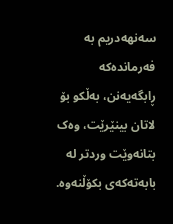سه‌نهه‌دریم به‌ فه‌رمانده‌كه‌ ڕابگه‌یه‌نن، به‌ڵكو بۆ لاتان بینێرێت، وه‌ک بتانه‌وێت وردتر له‌ بابه‌ته‌كه‌ی بكۆڵنه‌وه‌.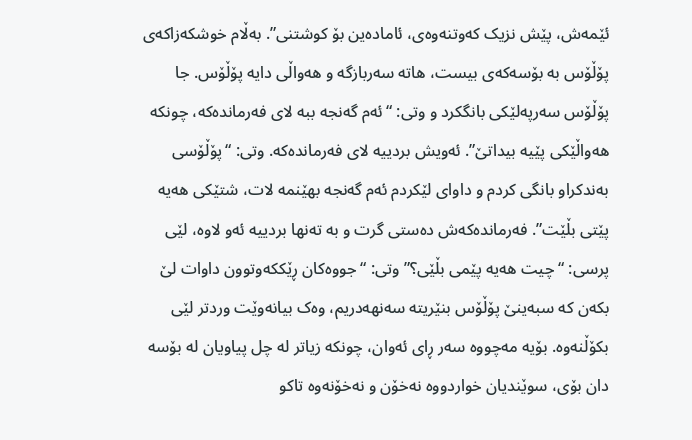ئێمه‌ش، پێش نزیک كه‌وتنه‌وه‌ی، ئاماده‌ین بۆ كوشتنی”. به‌ڵام خوشكه‌زاكه‌ی پۆڵۆس به‌ بۆسه‌كه‌ی بیست، هاته‌ سه‌ربازگه‌ و هه‌واڵی دایه‌ پۆڵۆس. جا پۆڵۆس سه‌رپه‌لێكی بانگكرد و وتی: “ئه‌م گه‌نجه‌ ببه‌ لای فه‌رمانده‌كه‌، چونكه‌ هه‌واڵێكی پێیه‌ بیداتێ”. ئه‌ویش بردییه‌ لای فه‌رمانده‌كه‌. وتی: “پۆڵۆسی به‌ندكراو بانگی كردم و داوای لێكردم ئه‌م گه‌نجه‌ بهێنمه‌ لات، شتێكی هه‌یه‌ پێتی بڵێت”. فه‌رمانده‌كه‌ش ده‌ستی گرت و به‌ ته‌نها بردییه‌ ئه‌و لاوه‌، لێی پرسی: “چیت هه‌یه‌ پێمی بڵێی؟” وتی: “جووه‌كان ڕێككه‌وتوون داوات لێ بكه‌ن كه‌ سبه‌ینێ پۆڵۆس بنێریته‌ سه‌نهه‌دریم، وه‌ک بیانه‌وێت وردتر لێی بكۆڵنه‌وه‌. بۆیه‌ مه‌چووه‌ سه‌ر ڕای ئه‌وان، چونكه‌ زیاتر له‌ چل پیاویان له‌ بۆسه‌ دان بۆی، سوێندیان خواردووه‌ نه‌خۆن و نه‌خۆنه‌وه‌ تاكو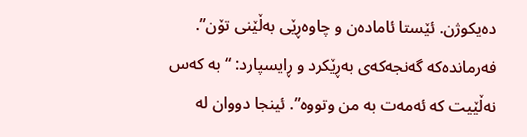ده‌یكوژن. ئێستا ئاماده‌ن و چاوه‌ڕێی به‌ڵێنی تۆن‌”. فه‌رمانده‌كه‌ گه‌نجه‌كه‌ی به‌ڕێكرد و ڕایسپارد: “به‌ كه‌س نه‌ڵێیت كه‌ ئه‌مه‌ت به‌ من وتووه‌”. ئینجا دووان له‌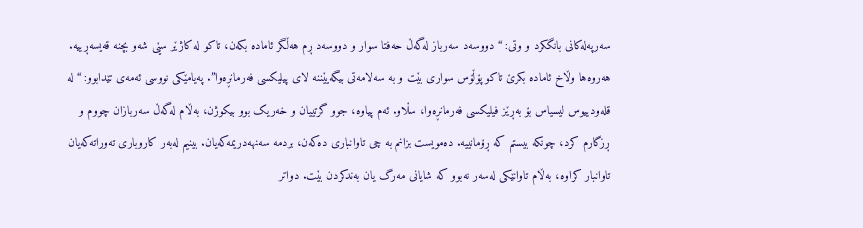سه‌رپه‌له‌كانی بانگكرد و وتی: “دووسه‌د سه‌رباز له‌گه‌ڵ حه‌فتا سوار و دووسه‌د ڕم هه‌ڵگر ئاماده‌ بكه‌ن، تاكو له‌ كاژێر سێی شه‌و بچنه‌ قه‌یسه‌ڕییه‌. هه‌روه‌ها وڵاخ ئاماده‌ بكرێ تاكو پۆڵۆس سواری بێت و به‌ سه‌لامه‌تی بیگه‌یێننه‌ لای پیلیكسی فه‌رمانڕه‌وا”. په‌یامێكی نووسی ئه‌مه‌ی تێدابوو: “له‌ قله‌ودییوس لیسیاس بۆ به‌ڕێز فیلیكسی فه‌رمانڕه‌وا، سڵاو. ئه‌م پیاوه‌، جوو گرتییان و خه‌ریک بوو بیكوژن، به‌ڵام له‌گه‌ڵ سه‌ربازان چووم و ڕزگارم كرد، چونكه‌ بیستم كه‌ ڕۆمانییه‌. ده‌مویست بزانم به‌ چی تاوانباری ده‌كه‌ن، بردمه‌ سه‌نهه‌دریمه‌كه‌یان. بینیم له‌به‌ر كاروباری ته‌وراته‌كه‌یان تاوانبار كراوه‌، به‌ڵام تاوانێكی له‌سه‌ر نه‌بوو كه‌ شایانی مه‌رگ یان به‌ندكردن بێت. دواتر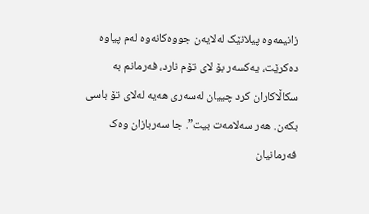زانیمه‌وه‌ پیلانێک له‌لایه‌ن جووه‌كانه‌وه‌ له‌م پیاوه‌ ده‌كرێت، یه‌كسه‌ر بۆ لای تۆم نارد، فه‌رمانم به‌ سكاڵاكاران كرد چییان له‌سه‌ری هه‌یه‌ له‌لای تۆ باسی بكه‌ن. هه‌ر سه‌لامه‌ت بیت”. جا سه‌ربازان وه‌ک فه‌رمانیان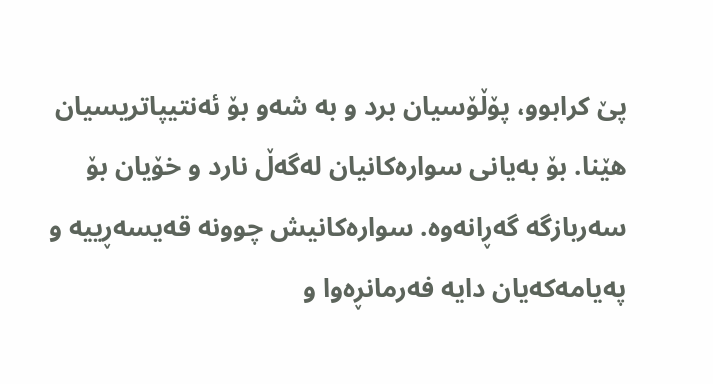پێ كرابوو، پۆڵۆسیان برد و به‌ شه‌و بۆ ئه‌نتیپاتریسیان هێنا. بۆ به‌یانی سواره‌كانیان له‌گه‌ڵ نارد و خۆیان بۆ سه‌ربازگه‌ گه‌ڕانه‌وه‌. سواره‌كانیش چوونه‌ قه‌یسه‌ڕییه‌ و په‌یامه‌كه‌یان دایه‌ فه‌رمانڕه‌وا و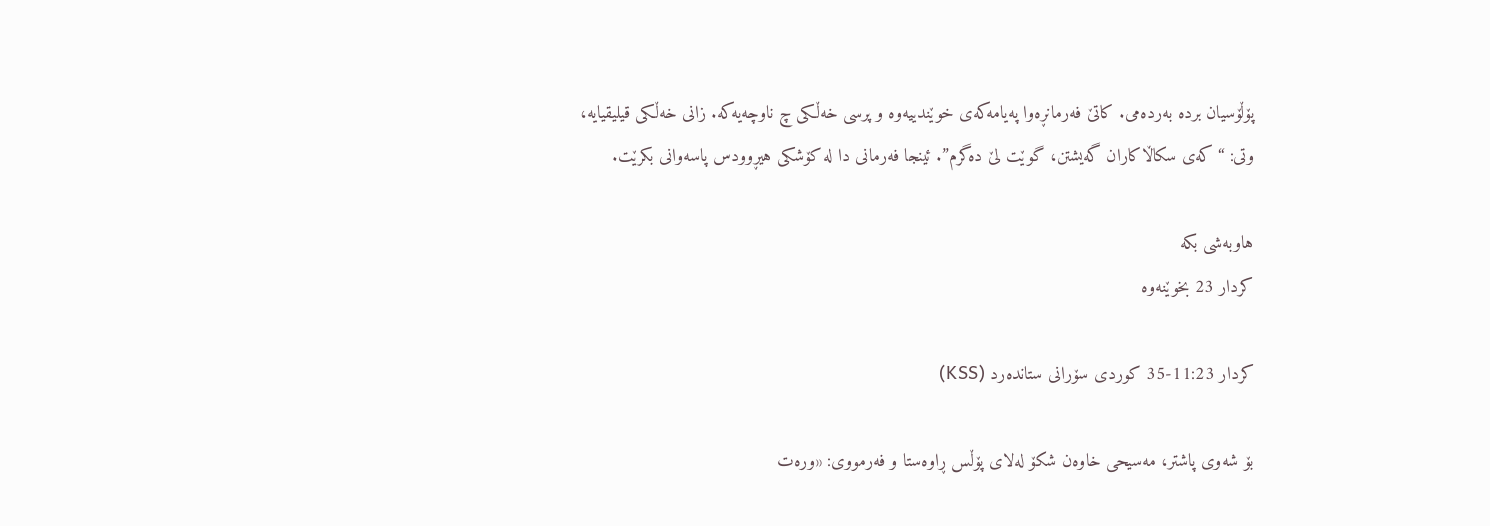پۆڵۆسیان برده‌ به‌رده‌می. كاتێ فه‌رمانڕه‌وا په‌یامه‌كه‌ی خوێندییه‌وه‌ و پرسی خه‌ڵكی چ ناوچه‌یه‌كه‌. زانی خه‌ڵكی قیلیقیایه‌، وتی: “كه‌ی سكاڵاكاران گه‌یشتن، گوێت لێ ده‌گرم”. ئینجا فه‌رمانی دا له‌ كۆشكی هیڕوودس پاسه‌وانی بكرێت.

هاوبەشی بکە
کردار 23 بخوێنەوە

کردار 11:23-35 كوردی سۆرانی ستانده‌رد (KSS)

بۆ شەوی پاشتر، مەسیحی خاوەن شکۆ لەلای پۆڵس ڕاوەستا و فەرمووی: «ورەت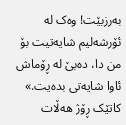بەرزبێت! وەک لە ئۆرشەلیم شایەتیت بۆ من دا، دەبێ لە ڕۆماش ئاوا شایەتی بدەیت.» کاتێک ڕۆژ هەڵات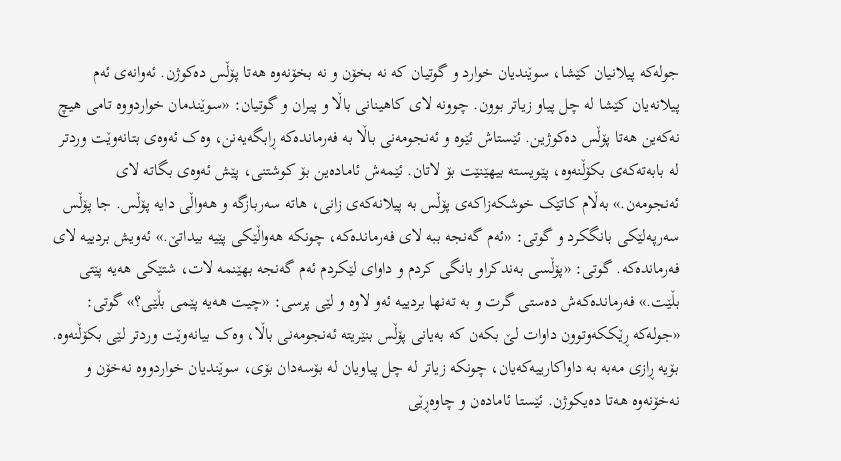جولەکە پیلانیان کێشا، سوێندیان خوارد و گوتیان کە نە بخۆن و نە بخۆنەوە هەتا پۆڵس دەکوژن. ئەوانەی ئەم پیلانەیان کێشا لە چل پیاو زیاتر بوون. چوونە لای کاهینانی باڵا و پیران و گوتیان: «سوێندمان خواردووە تامی هیچ نەکەین هەتا پۆڵس دەکوژین. ئێستاش ئێوە و ئەنجومەنی باڵا بە فەرماندەکە ڕابگەیەنن، وەک ئەوەی بتانەوێت وردتر لە بابەتەکەی بکۆڵنەوە، پێویستە بیهێنێت بۆ لاتان. ئێمەش ئامادەین بۆ کوشتنی، پێش ئەوەی بگاتە لای ئەنجومەن.» بەڵام کاتێک خوشکەزاکەی پۆڵس بە پیلانەکەی زانی، هاتە سەربازگە و هەواڵی دایە پۆڵس. جا پۆڵس سەرپەلێکی بانگکرد و گوتی: «ئەم گەنجە ببە لای فەرماندەکە، چونکە هەواڵێکی پێیە بیداتێ.» ئەویش بردییە لای فەرماندەکە. گوتی: «پۆڵسی بەندکراو بانگی کردم و داوای لێکردم ئەم گەنجە بهێنمە لات، شتێکی هەیە پێتی بڵێت.» فەرماندەکەش دەستی گرت و بە تەنها بردییە ئەو لاوە و لێی پرسی: «چیت هەیە پێمی بڵێی؟» گوتی: «جولەکە ڕێککەوتوون داوات لێ بکەن کە بەیانی پۆڵس بنێریتە ئەنجومەنی باڵا، وەک بیانەوێت وردتر لێی بکۆڵنەوە. بۆیە ڕازی مەبە بە داواکارییەکەیان، چونکە زیاتر لە چل پیاویان لە بۆسەدان بۆی، سوێندیان خواردووە نەخۆن و نەخۆنەوە هەتا دەیکوژن. ئێستا ئامادەن و چاوەڕێی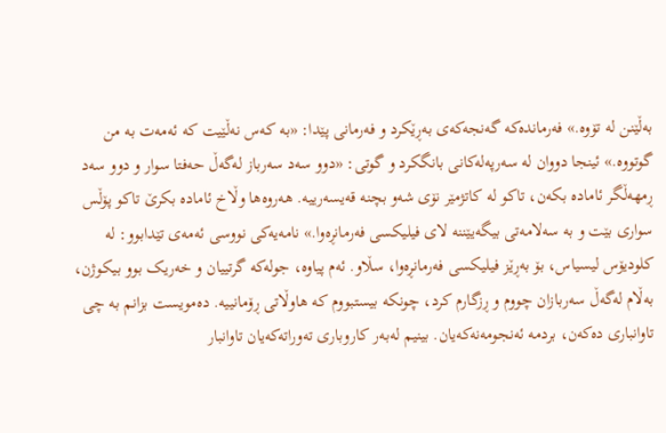بەڵێنن لە تۆوە.» فەرماندەکە گەنجەکەی بەڕێکرد و فەرمانی پێدا: «بە کەس نەڵێیت کە ئەمەت بە من گوتووە.» ئینجا دووان لە سەرپەلەکانی بانگکرد و گوتی: «دوو سەد سەرباز لەگەڵ حەفتا سوار و دوو سەد ڕمهەڵگر ئامادە بکەن، تاکو لە کاتژمێر نۆی شەو بچنە قەیسەرییە. هەروەها وڵاخ ئامادە بکرێ تاکو پۆڵس سواری بێت و بە سەلامەتی بیگەیێننە لای فیلیکسی فەرمانڕەوا.» نامەیەکی نووسی ئەمەی تێدابوو: لە کلودیۆس لیسیاس، بۆ بەڕێز فیلیکسی فەرمانڕەوا، سڵاو. ئەم پیاوە، جولەکە گرتییان و خەریک بوو بیکوژن، بەڵام لەگەڵ سەربازان چووم و ڕزگارم کرد، چونکە بیستبووم کە هاوڵاتی ڕۆمانییە. دەمویست بزانم بە چی تاوانباری دەکەن، بردمە ئەنجومەنەکەیان. بینیم لەبەر کاروباری تەوراتەکەیان تاوانبار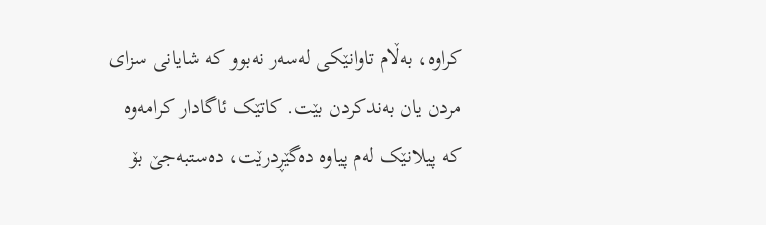کراوە، بەڵام تاوانێکی لەسەر نەبوو کە شایانی سزای مردن یان بەندکردن بێت. کاتێک ئاگادار کرامەوە کە پیلانێک لەم پیاوە دەگێڕدرێت، دەستبەجێ بۆ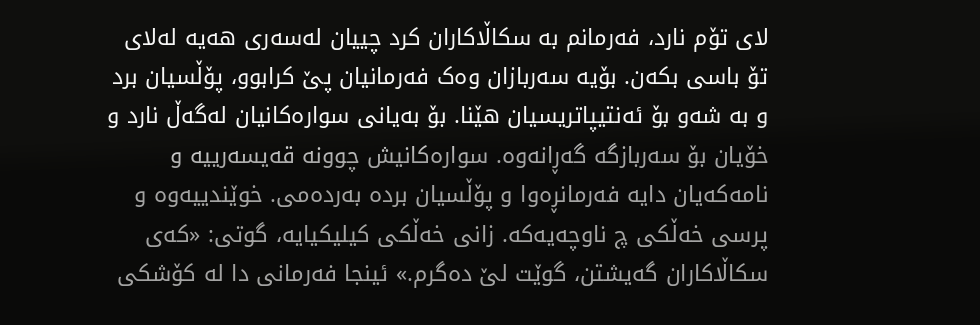لای تۆم نارد، فەرمانم بە سکاڵاکاران کرد چییان لەسەری هەیە لەلای تۆ باسی بکەن. بۆیە سەربازان وەک فەرمانیان پێ کرابوو، پۆڵسیان برد و بە شەو بۆ ئەنتیپاتریسیان هێنا. بۆ بەیانی سوارەکانیان لەگەڵ نارد و خۆیان بۆ سەربازگە گەڕانەوە. سوارەکانیش چوونە قەیسەرییە و نامەکەیان دایە فەرمانڕەوا و پۆڵسیان بردە بەردەمی. خوێندییەوە و پرسی خەڵکی چ ناوچەیەکە. زانی خەڵکی کیلیکیایە، گوتی: «کەی سکاڵاکاران گەیشتن، گوێت لێ دەگرم.» ئینجا فەرمانی دا لە کۆشکی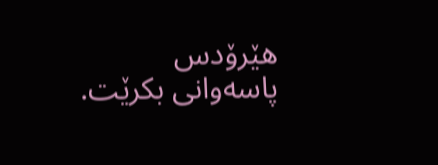هێرۆدس پاسەوانی بکرێت.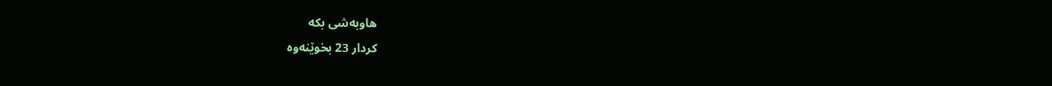هاوبەشی بکە
کردار 23 بخوێنەوە